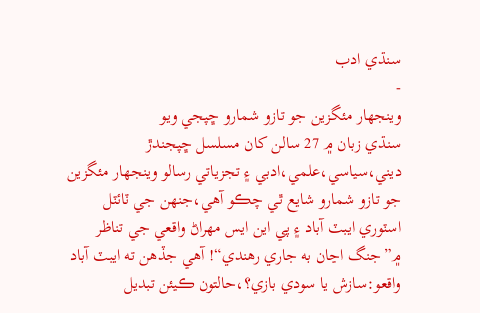سنڌي ادب
-
وينجهار مئگزين جو تازو شمارو ڇپجي ويو
سنڌي زبان ۾ 27 سالن کان مسلسل ڇپجندڙ ديني،سياسي،علمي،ادبي ۽ تجزياتي رسالو وينجهار مئگزين جو تازو شمارو شايع ٿي چڪو آهي،جنهن جي ٽائٽل اسٽوري ايبٽ آباد ۽ پي اين ايس مهراڻ واقعي جي تناظر ۾”جنگ اڃان به جاري رهندي“! آهي جڏهن ته ايبٽ آباد واقعو:سازش يا سودي بازي؟،حالتون ڪيئن تبديل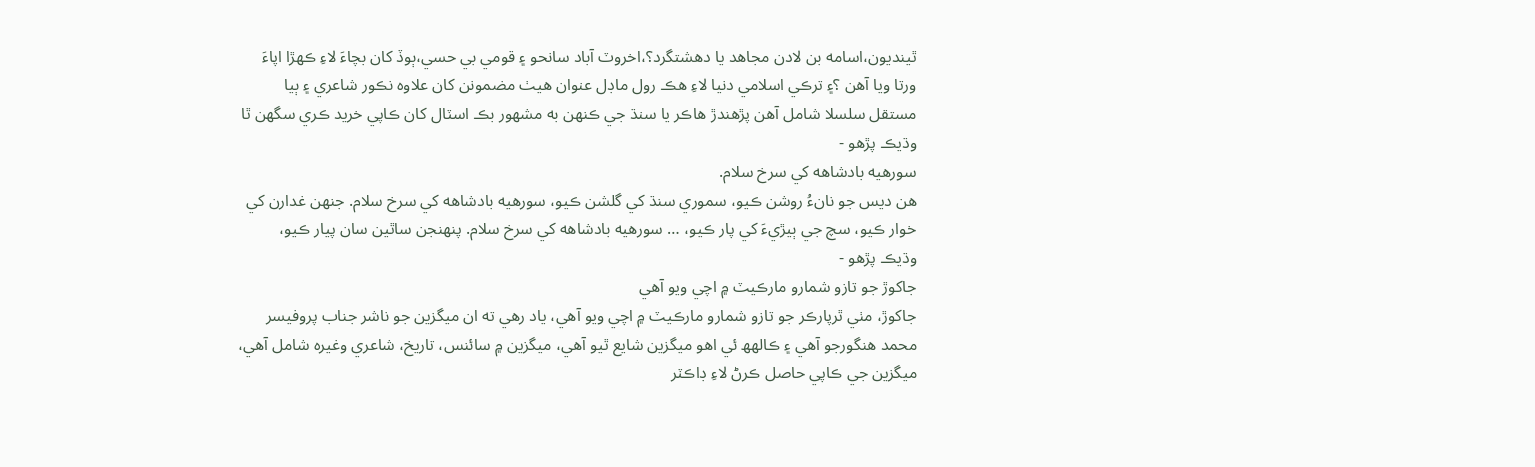ٿينديون،اسامه بن لادن مجاهد يا دهشتگرد؟،اخروٽ آباد سانحو ۽ قومي بي حسي،ٻوڏ کان بچاءَ لاءِ ڪهڙا اپاءَ ورتا ويا آهن ؟۽ ترڪي اسلامي دنيا لاءِ هڪ رول ماڊل عنوان هيٺ مضمونن کان علاوه نڪور شاعري ۽ ٻيا مستقل سلسلا شامل آهن پڙهندڙ هاڪر يا سنڌ جي ڪنهن به مشهور بڪ اسٽال کان ڪاپي خريد ڪري سگهن ٿا
وڌيڪ پڙھو -
سورهيه بادشاهه کي سرخ سلام.
هن ديس جو نانءُ روشن ڪيو، سموري سنڌ کي گلشن ڪيو، سورهيه بادشاهه کي سرخ سلام. جنهن غدارن کي خوار ڪيو، سچ جي ٻيڙيءَ کي پار ڪيو، … سورهيه بادشاهه کي سرخ سلام. پنهنجن ساٿين سان پيار ڪيو،
وڌيڪ پڙھو -
جاکوڙ جو تازو شمارو مارڪيٽ ۾ اچي ويو آھي
جاکوڙ، مٺي ٿرپارڪر جو تازو شمارو مارڪيٽ ۾ اچي ويو آھي، ياد رھي ته ان ميگزين جو ناشر جناب پروفيسر محمد ھنگورجو آھي ۽ ڪالھھ ئي اھو ميگزين شايع ٿيو آھي، ميگزين ۾ سائنس، تاريخ، شاعري وغيره شامل آھي، ميگزين جي ڪاپي حاصل ڪرڻ لاءِ ڊاڪٽر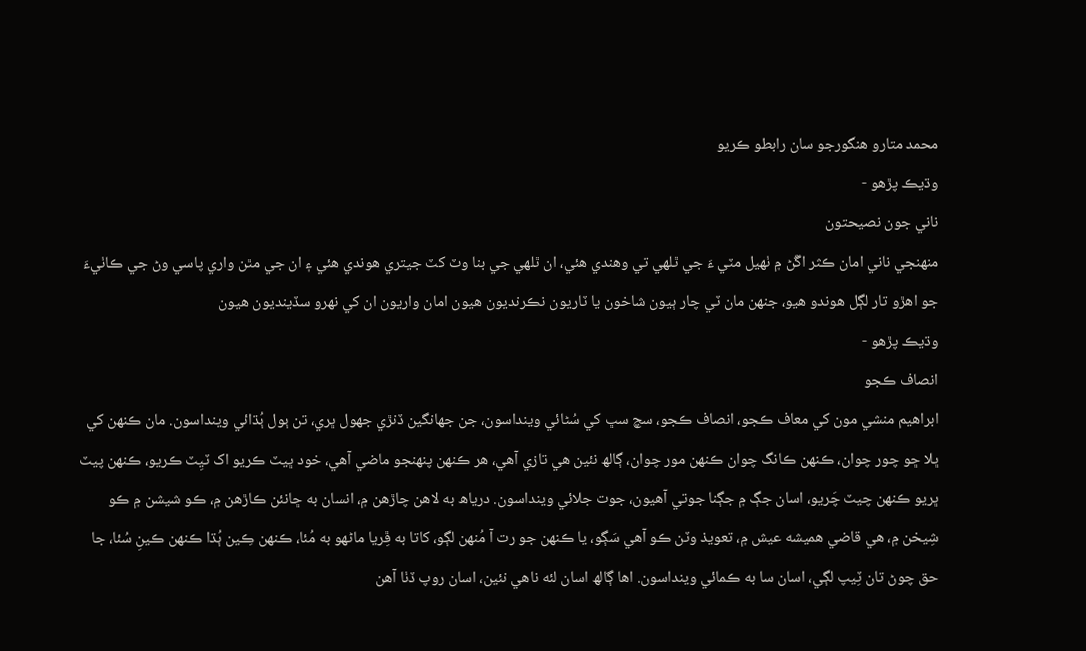محمد متارو ھنگورجو سان رابطو ڪريو
وڌيڪ پڙھو -
ناني جون نصيحتون
منھنجي ناني امان ڪثر اڱڻ ۾ ٺھيل مٽي ءَ جي ٿلھي تي وھندي ھئي، ان ٿلھي جي بنا وٽ کٽ جيتري ھوندي ھئي ۽ ان جي مٿن واري پاسي وڻ جي ڪاٺيءَ جو اھڙو تار لڳل ھوندو ھيو، جنھن مان ٽي چار ٻيون شاخون يا ٽاريون نڪرنديون ھيون امان واريون ان کي نھرو سڏينديون ھيون
وڌيڪ پڙھو -
انصاف ڪجو
ابراهيم منشي مون کي معاف ڪجو، انصاف ڪجو، سچ سڀ کي سُڻائي وينداسون، جن جھانگين ڏنڙي جھول ڀري، تن ٻول ٻُڌائي وينداسون. مان ڪنهن کي ڀلا ڇو چور چوان، ڪنهن ڪانگ چوان ڪنهن مور چوان، ڳالھ نئين هي تازي آهي، هر ڪنهن پنهنجو ماضي آهي، خود ڀيٽ ڪريو اک ٽيِٽ ڪريو، ڪنهن پيٽ ڀريو ڪنهن چيٽ چَريو، اسان جڳ ۾ جڳنا جوتي آهيون، جوت جلائي وينداسون. درياھ به لاهن چاڙهن ۾، انسان به ڇانئن ڪاڙهن ۾، ڪو شيشن ۾ ڪو شِيخن ۾، هي قاضي هميشه عيش ۾، تعويذ وٽن ڪو آهي سَڳو، يا ڪنهن جو رت آ مُنهن لڳو، کاتا به ڦِريا ماڻهو به مُئا، ڪنهن ڪِين ٻُڌا ڪنهن ڪينِ سُئا، جا حق چوڻ تان ٽِيپ لڳي، اسان سا به ڪمائي وينداسون. اها ڳالھ اسان لئه ناهي نئين، اسان روپ ڏٺا آهن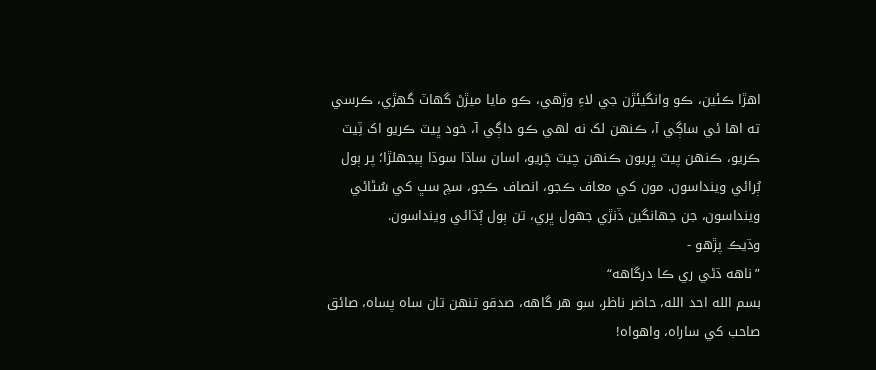اهڙا ڪئين، ڪو وانگيئڙن جي لاءِ وڙهي، ڪو مايا ميڙڻ گھاٽ گھڙي، ڪرسي ته اها ئي ساڳي آ، ڪنهن لک نه لهي ڪو داڳي آ، خود ڀيٽ ڪريو اک ٽِيٽ ڪريو، ڪنهن پيٽ ڀريون ڪنهن چيٽ چَريو، اسان ساڌا سوڌا ٻيجھلڙا؛ پر ٻول ٻُرائي وينداسون. مون کي معاف ڪجو، انصاف ڪجو، سچ سڀ کي سُڻائي وينداسون، جن جھانگين ڏنڙي جھول ڀري، تن ٻول ٻُڌائي وينداسون.
وڌيڪ پڙھو -
”ناهه ڌڻي ري ڪا درگاهه“
بسم الله احد الله، حاضر ناظر، سو هر گاهه، صدقو تنهن تان ساه پساه، صائق صاحب کي ساراه، واهواه!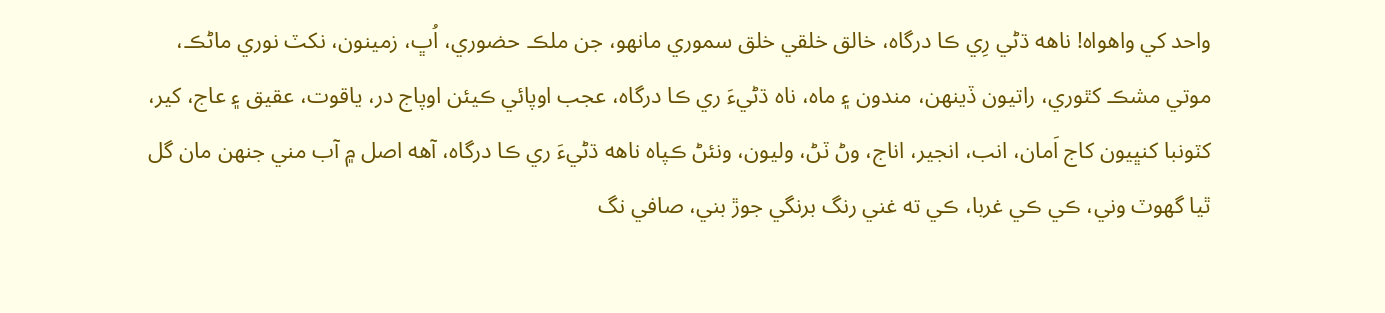واحد کي واهواه! ناهه ڌڻي رِي ڪا درگاه، خالق خلقي خلق سموري مانهو، جن ملڪ حضوري، اُڀ، زمينون، نکٽ نوري ماڻڪ، موتي مشڪ کٿوري، راتيون ڏينهن، مندون ۽ ماه، ناه ڌڻيءَ ري ڪا درگاه، عجب اوپائي ڪيئن اوپاج در، ياقوت، عقيق ۽ عاج، کير، کٽونبا کنڀيون کاج اَمان، انب، انجير، اناج، وڻ ٽڻ، وليون، ونئڻ ڪپاه ناهه ڌڻيءَ ري ڪا درگاه، آهه اصل ۾ آب مني جنهن مان گل ٿيا گھوٽ وني، ڪي ڪي غربا، ڪي ته غني رنگ برنگي جوڙ بني، صافي نگ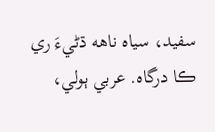سفيد، سياه ناهه ڌڻيءَ ري ڪا درگاه. عربي ٻولي،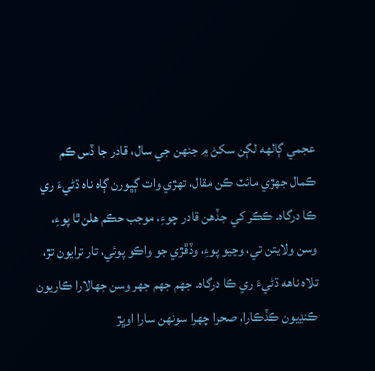عجمي ڳالهه لڳن سکڻ ۾ جنهن جي سال، قادر جا ڏس ڪم ڪمال جھڙي مائٽ ڪن مقال، تهڙي وات ڳڀورن ڳاه ناه ڌڻيءَ ري ڪا درگاه. ڪڪر کي جڏهن قادر چوءِ، موجب حڪم هلن ٿا پوءِ، وسن ولايتن تي، وڃيو پوءِ، وڏڦڙي جو واڪو پوئي، تار ترايون تڙ، تلاه ناهه ڌڻيءَ ري ڪا درگاه. جھم جھم جھر وسن جھالارا ڪاريون ڪنڍيون ڪڏڪارا، صحرا چهرا سونهن سارا اوڀڙ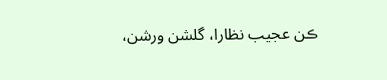ڪن عجيب نظارا، گلشن ورشن،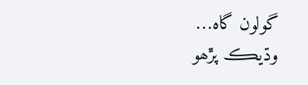گولون گاه…
وڌيڪ پڙھو